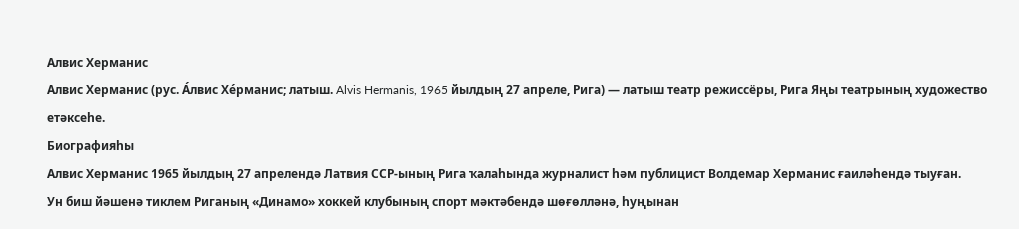Алвис Херманис
Алвис Херманис (рус. А́лвис Хе́рманис; латыш. Alvis Hermanis, 1965 йылдың 27 апреле, Рига) — латыш театр режиссёры, Рига Яңы театрының художество етәксеһе.
Биографияһы
Алвис Херманис 1965 йылдың 27 апрелендә Латвия ССР-ының Рига ҡалаһында журналист һәм публицист Волдемар Херманис ғаиләһендә тыуған.
Ун биш йәшенә тиклем Риганың «Динамо» хоккей клубының спорт мәктәбендә шөғөлләнә, һуңынан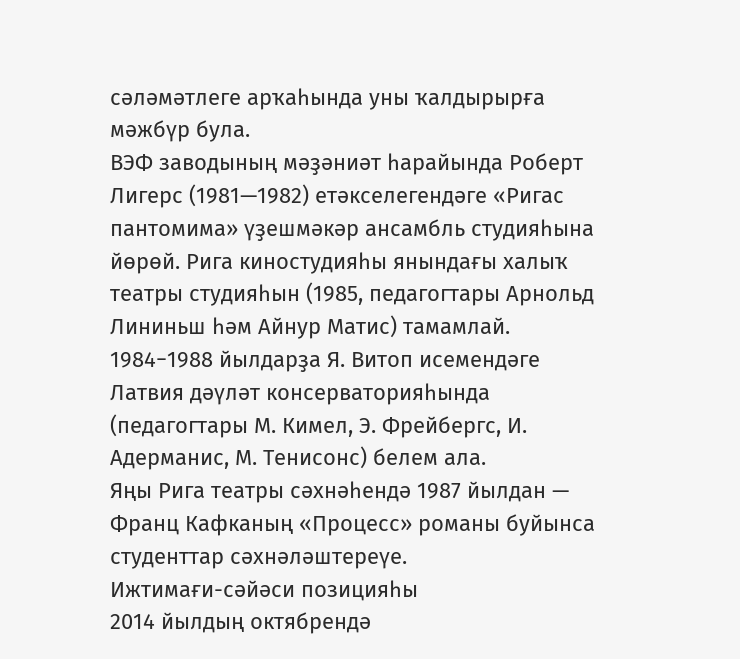сәләмәтлеге арҡаһында уны ҡалдырырға мәжбүр була.
ВЭФ заводының мәҙәниәт һарайында Роберт Лигерс (1981—1982) етәкселегендәге «Ригас пантомима» үҙешмәкәр ансамбль студияһына йөрөй. Рига киностудияһы янындағы халыҡ театры студияһын (1985, педагогтары Арнольд Лининьш һәм Айнур Матис) тамамлай. 1984−1988 йылдарҙа Я. Витоп исемендәге Латвия дәүләт консерваторияһында (педагогтары М. Кимел, Э. Фрейбергс, И. Адерманис, М. Тенисонс) белем ала.
Яңы Рига театры сәхнәһендә 1987 йылдан — Франц Кафканың «Процесс» романы буйынса студенттар сәхнәләштереүе.
Ижтимағи-сәйәси позицияһы
2014 йылдың октябрендә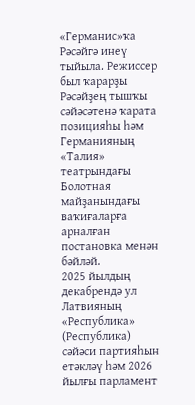«Германис»ҡа Рәсәйгә инеү тыйыла. Режиссер был ҡарарҙы Рәсәйҙең тышҡы сәйәсәтенә ҡарата позицияһы һәм Германияның «Талия» театрындағы Болотная майҙанындағы ваҡиғаларға арналған постановка менән бәйләй.
2025 йылдың декабрендә ул Латвияның «Республика» (Республика) сәйәси партияһын етәкләү һәм 2026 йылғы парламент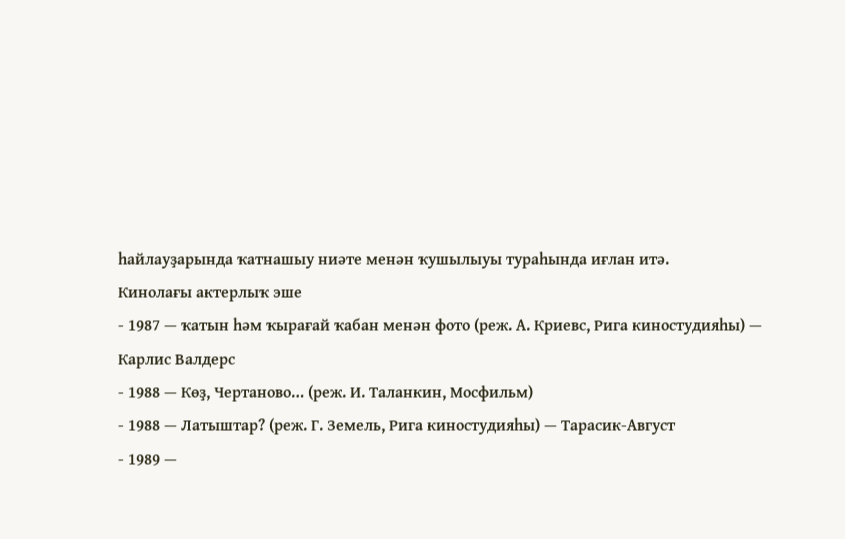һайлауҙарында ҡатнашыу ниәте менән ҡушылыуы тураһында иғлан итә.
Кинолағы актерлыҡ эше
- 1987 — ҡатын һәм ҡырағай ҡабан менән фото (реж. А. Криевс, Рига киностудияһы) — Карлис Валдерс
- 1988 — Көҙ, Чертаново… (реж. И. Таланкин, Мосфильм)
- 1988 — Латыштар? (реж. Г. Земель, Рига киностудияһы) — Тарасик-Август
- 1989 —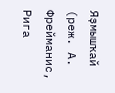Яҙмышҡай (реж. А. Фрейманис, Рига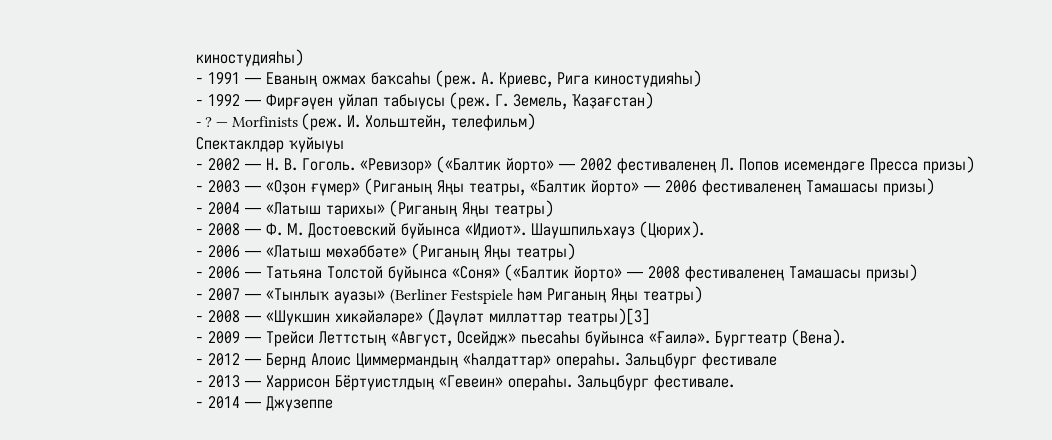киностудияһы)
- 1991 — Еваның ожмах баҡсаһы (реж. А. Криевс, Рига киностудияһы)
- 1992 — Фирғәүен уйлап табыусы (реж. Г. Земель, Ҡаҙағстан)
- ? — Morfinists (реж. И. Хольштейн, телефильм)
Спектаклдәр ҡуйыуы
- 2002 — Н. В. Гоголь. «Ревизор» («Балтик йорто» — 2002 фестиваленең Л. Попов исемендәге Пресса призы)
- 2003 — «Оҙон ғүмер» (Риганың Яңы театры, «Балтик йорто» — 2006 фестиваленең Тамашасы призы)
- 2004 — «Латыш тарихы» (Риганың Яңы театры)
- 2008 — Ф. М. Достоевский буйынса «Идиот». Шаушпильхауз (Цюрих).
- 2006 — «Латыш мөхәббәте» (Риганың Яңы театры)
- 2006 — Татьяна Толстой буйынса «Соня» («Балтик йорто» — 2008 фестиваленең Тамашасы призы)
- 2007 — «Тынлыҡ ауазы» (Berliner Festspiele һәм Риганың Яңы театры)
- 2008 — «Шукшин хикәйәләре» (Дәүләт милләттәр театры)[3]
- 2009 — Трейси Леттстың «Август, Осейдж» пьесаһы буйынса «Ғаилә». Бургтеатр (Вена).
- 2012 — Бернд Алоис Циммермандың «Һалдаттар» операһы. Зальцбург фестивале
- 2013 — Харрисон Бёртуистлдың «Гевеин» операһы. Зальцбург фестивале.
- 2014 — Джузеппе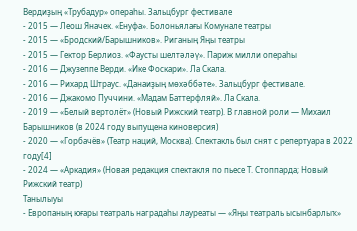Вердиҙың «Трубадур» операһы. Зальцбург фестивале
- 2015 — Леош Яначек. «Енуфа». Болоньялағы Комунале театры
- 2015 — «Бродский/Барышников». Риганың Яңы театры
- 2015 — Гектор Берлиоз. «Фаусты шелтәләү». Париж милли операһы
- 2016 — Джузеппе Верди. «Ике Фоскари». Ла Скала.
- 2016 — Рихард Штраус. «Данаиҙың мөхәббәте». Зальцбург фестивале.
- 2016 — Джакомо Пуччини. «Мадам Баттерфляй». Ла Скала.
- 2019 — «Белый вертолёт» (Новый Рижский театр). В главной роли — Михаил Барышников (в 2024 году выпущена киноверсия)
- 2020 — «Горбачёв» (Театр наций, Москва). Спектакль был снят с репертуара в 2022 году[4]
- 2024 — «Аркадия» (Новая редакция спектакля по пьесе Т. Стоппарда; Новый Рижский театр)
Танылыуы
- Европаның юғары театраль наградаһы лауреаты — «Яңы театраль ысынбарлыҡ»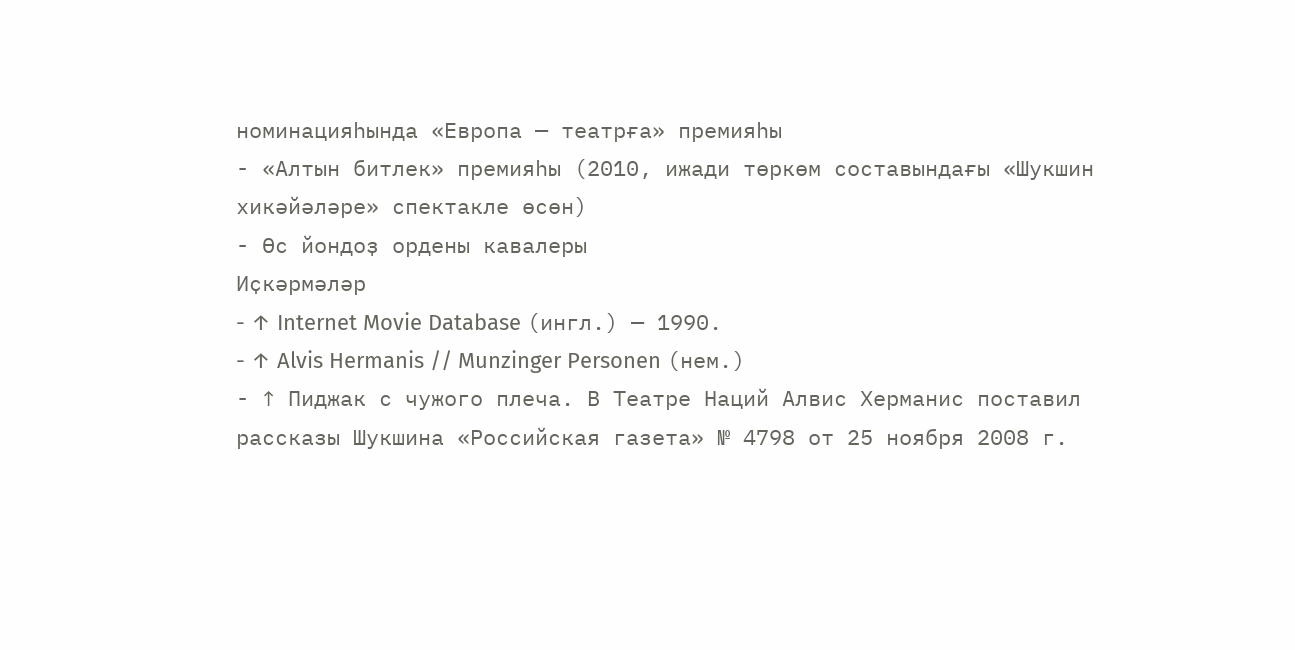номинацияһында «Европа — театрға» премияһы
- «Алтын битлек» премияһы (2010, ижади төркөм составындағы «Шукшин хикәйәләре» спектакле өсөн)
- Өс йондоҙ ордены кавалеры
Иҫкәрмәләр
- ↑ Internet Movie Database (ингл.) — 1990.
- ↑ Alvis Hermanis // Munzinger Personen (нем.)
- ↑ Пиджак с чужого плеча. В Театре Наций Алвис Херманис поставил рассказы Шукшина «Российская газета» № 4798 от 25 ноября 2008 г.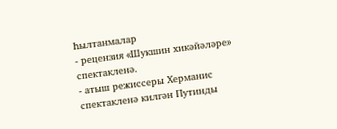Һылтанмалар
- рецензия «Шукшин хикәйәләре» спектакленә.
- атыш режиссеры Херманис спектакленә килгән Путинды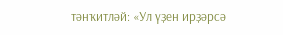тәнҡитләй: «Ул үҙен ирҙәрсә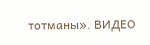тотманы». ВИДЕО